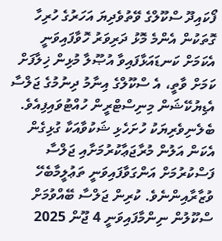ފޯކައިދޫ ސްކޫލްގެ ވޭތުވެދިޔަ އަހަރުގެ ހުރިހާ ގޮތަކުން އެންމެ މޮޅު ދަރިވަރު ހޮވާފައިވަނީ އެކަމަށް ކަނޑައަޅާފައިވާ އުޞޫލާ މުޅިން ޚިލާފަށް ކަމަށް ވާތީ، އެ ސްކޫލްގެ އިނާމު ދިނުމުގެ ޖަލްސާ އެޑިޔުކޭޝަން މިނިސްޓްރީން ހުއްޓުވައިފިއެވެ.
ބެލެނިވެރިޔަކު ހުށަހެޅި ޝަކުވާއަކާ ގުޅިގެން އެކަން އަލުން މުރާޖަޢާކުރުމަށާއި ޖަލްސާ ފަސްކުރުމަށް އަންގަވާފައިވަނީ ތަޢުލީމާބެހޭ ވުޒާރާއިންނެވެ. ކުރިން ޖަލްސާ ބޭއްވުމަށް ސްކޫލުން ނިންމާފައިވަނީ 4 ޖޫން 2025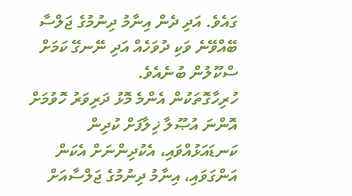ގައެވެ. އަދި ދެން އިނާމު ދިނުމުގެ ޖަލްސާ ބޭއްވޭނެ ވަކި ދުވަހެއް އަދި ނޭނގޭ ކަމަށް ސްކޫލުން ބުނެއެވެ.
ހުރިހާގޮތަކުން އެންމެ މޮޅު ދަރިވަރު ހޮވުމަށް އޮންނަ އުޞޫލާ ޚިލާފަށް ކުދިން ކަނޑައަޅުއްވައި، އެކުދިންނަށް އެކަން އަންގަވައި، އިނާމު ދިނުމުގެ ޖަލްސާއަށް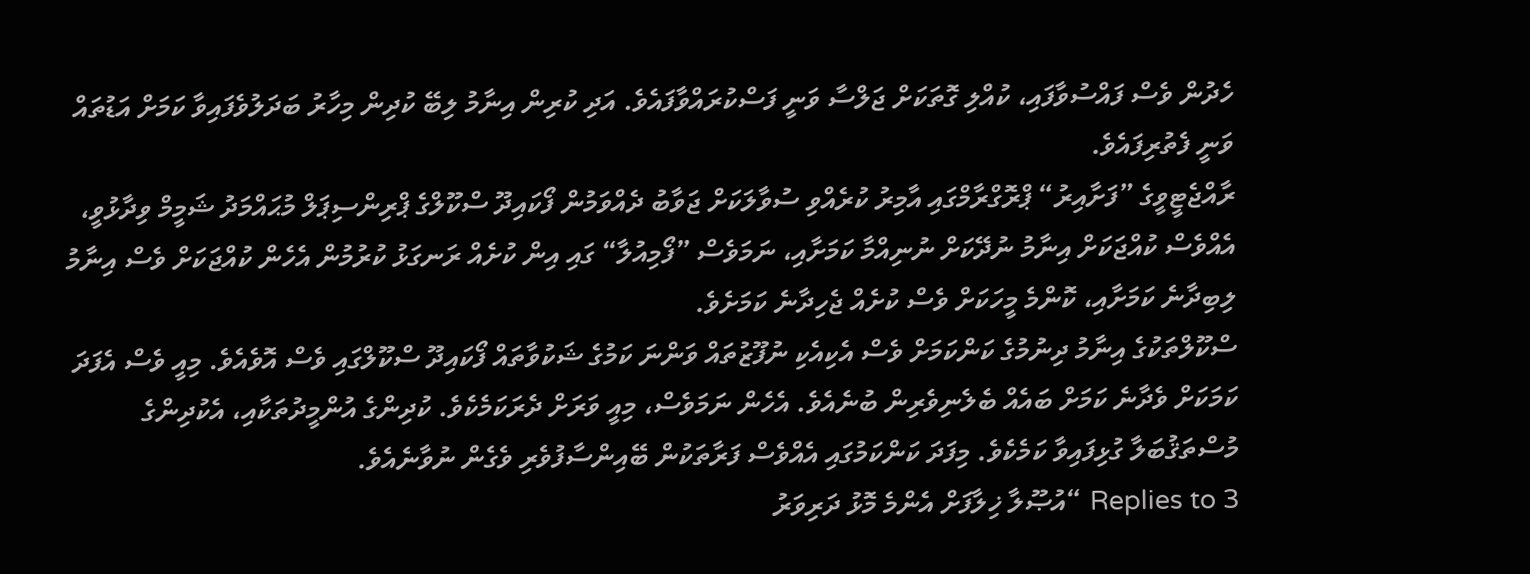ހެދުން ވެސް ފައްސުވާފައި، ކުއްލި ގޮތަކަށް ޖަލްސާ ވަނީ ފަސްކުރައްވާފައެވެ. އަދި ކުރިން އިނާމު ލިބޭ ކުދިން މިހާރު ބަދަލުވެފައިވާ ކަމަށް އަޑުތައް ވަނީ ފެތުރިފައެވެ.
ރާއްޖެޓީވީގެ ”ފަށާއިރު“ ޕްރޮގްރާމްގައި އާމިރު ކުރެއްވި ސުވާލަކަށް ޖަވާބު ދެއްވަމުން ފޯކައިދޫ ސްކޫލްގެ ޕްރިންސިޕަލް މުޙައްމަދު ޝަމީމް ވިދާޅުވީ، އެއްވެސް ކުއްޖަކަށް އިނާމު ނުދޭކަށް ނުނިއްމާ ކަމަށާއި، ނަމަވެސް ”ފޯމިއުލާ“ ގައި އިން ކުށެއް ރަނގަޅު ކުރުމުން އެހެން ކުއްޖަކަށް ވެސް އިނާމު ލިބިދާނެ ކަމަށާއި، ކޮންމެ މީހަކަށް ވެސް ކުށެއް ޖެހިދާނެ ކަމަށެވެ.
ސްކޫލްތަކުގެ އިނާމު ދިނުމުގެ ކަންކަމަށް ވެސް އެކިއެކި ނުފޫޒުތައް ވަންނަ ކަމުގެ ޝަކުވާތައް ފޯކައިދޫ ސްކޫލްގައި ވެސް އޮވެއެވެ. މިއީ ވެސް އެފަދަ ކަމަކަށް ވެދާނެ ކަމަށް ބައެއް ބެލެނިވެރިން ބުނެއެވެ. އެހެން ނަމަވެސް، މިއީ ވަރަށް ދެރަކަމެކެވެ. ކުދިންގެ އުންމީދުތަކާއި، އެކުދިންގެ މުސްތަޤުބަލާ ގުޅިފައިވާ ކަމެކެވެ. މިފަދަ ކަންކަމުގައި އެއްވެސް ފަރާތަކުން ބޭއިންސާފުވެރި ވެގެން ނުވާނެއެވެ.
3 Replies to “އުޞޫލާ ޚިލާފަށް އެންމެ މޮޅު ދަރިވަރު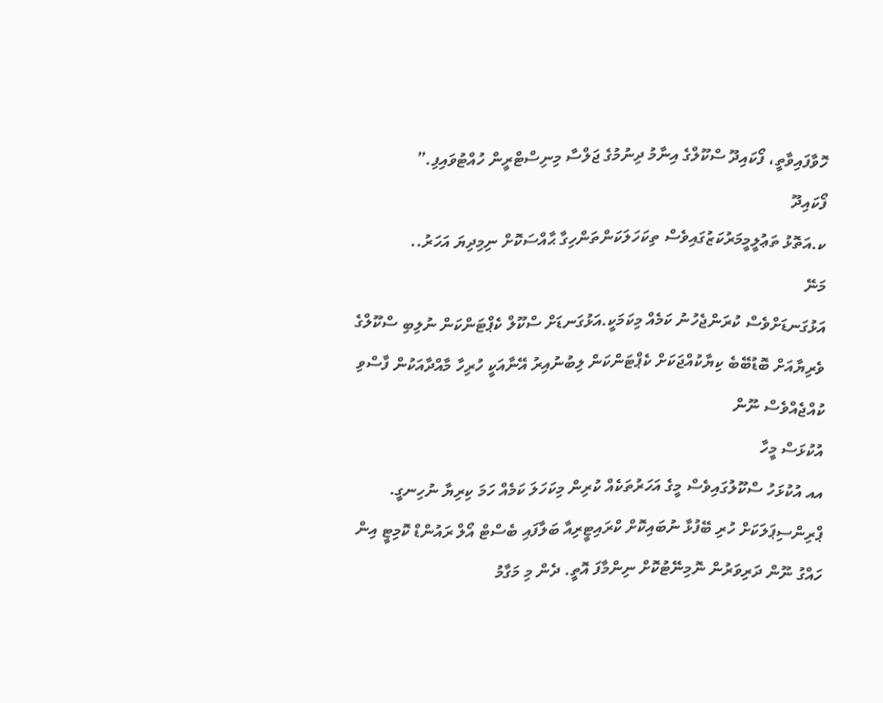ހޮވާފައިވާތީ، ފޯކައިދޫ ސްކޫލްގެ އިނާމު ދިނުމުގެ ޖަލްސާ މިނިސްޓްރީން ހުއްޓުވައިފި.”
ފޯކައިދޫ
ކ.އަތޮޅު ތަޢުލީމީމަރުކަޒުގައިވެސް ތިކަހަލަކަންތަންހިގާ ޙާއްސަކޮށް ނިމިދިޔަ އަހަރު..
މަނޭ
އަޅުގަނޑަށްވެސް ކުރަންޖެހުނު ކަމެއް މިކަމަކީ.އަޅުގަނޑަށް ސްކޫލް ކެޕްޓަންކަން ނުލިބި ސްކޫލްގެ ވެރިޔާއަށް ބޮޑުބޭބެ ކިޔާކުއްޖަކަށް ކެޕްޓަންކަން ލިބުނުއިރު އޭނާއަކީ ހުރިހާ މާއްދާއަކުން ފާސްވި ކުއްޖެއްވެސް ނޫން
އުކުޅަސް މީހާ
އއ އުކުޅަހު ސްކޫލުގައިވެސް މީގެ އަހަރުތަކެއް ކުރިން މިކަހަލަ ކަމެއް ހަމަ ކިރިޔާ ނުހިނގީ. ޕްރިންސިޕަލަކަށް ހުރި ބޭފުޅާ ނުބައިކޮށް ކްރައިޓީރިއާ ބަލާފައި ބެސްޓް އޯލް ރައުންޑް ކޮމިޓީ އިން ހައްގު ނޫން ދަރިވަރުން ނޮމިނޭޓުކޮށް ނިންމާފަ އޮތީ. ދެން މި މަގާމު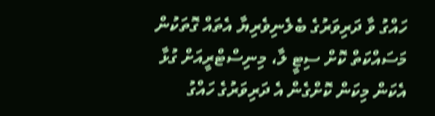ހައްގު ވާ ދަރިވަރުގެ ބެލެނިވެރިޔާ އެތައް ގޮތަކުން މަސައްކަތް ކޮށް ސިޓީ ލާ، މިނިސްޓްރީއަށް ގުޅާ އެކަން މިކަން ކޮށްގެން އެ ދަރިވަރުގެ ހައްގު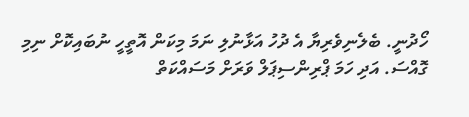ހޯދުނީ. ބެލެނިވެރިޔާ އެ ދުހު އަޅާނުލި ނަމަ މިކަން އޮތީހީ ނުބައިކޮށް ނިމި ގޮއްސަ. އަދި ހަމަ ޕްރިންސިޕަލް ވަރަށް މަސައްކަތް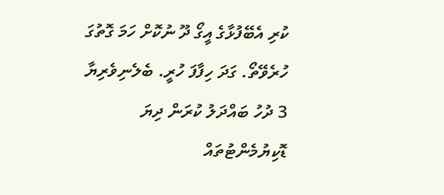ކުރި އެބޭފުޅާގެ އީގޯ ދޫ ނުކޮށް ހަމަ ގޮތުގަ ހުރެވޭތޯ. ގަދަ ހިފާފަ ހުރީ. ބެލެނިވެރިޔާ 3 ދުހު ބައްދަލު ކުރަން ދިޔަ ޑޮކިޔުމެންޓުތައް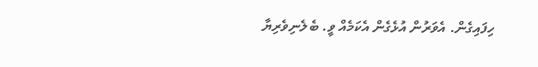ހިފައިގެން. އެވަރުން އުޅެގެން އެކަމެއް ވީ. ބެލެނިވެރިޔާ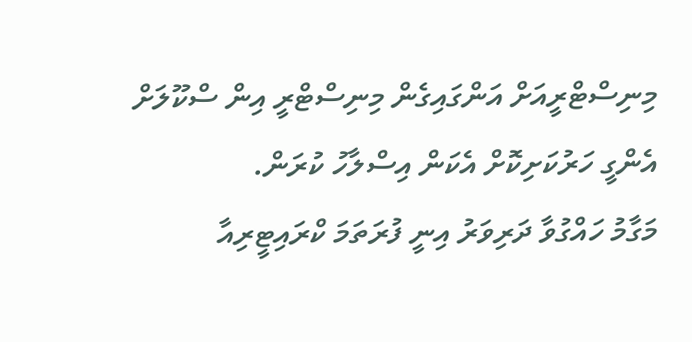މިނިސްޓްރީއަށް އަންގައިގެން މިނިސްޓްރީ އިން ސްކޫލަށް އެންގީ ހަރުކަށިކޮށް އެކަން އިސްލާހު ކުރަން.
މަގާމު ހައްގުވާ ދަރިވަރު އިނީ ފުރަތަމަ ކްރައިޓީރިއާ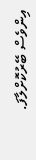އިންވެސް ބޭރުކޮށްލާފަ.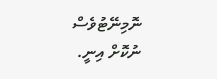ނޮމިނޭޓުވެސް ނުކޮށް އިނީ.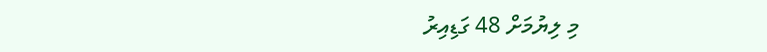މި ލިޔުމަށް 48 ގަޑިއިރު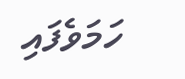ހަމަވެފައި